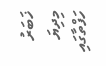ޚަބަރު
މިދިޔަ ހަފްތާގައި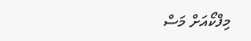މިފްކޯއަށް މަސް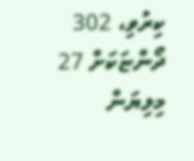ކިރުވި، 302 ދޯންޏަކަށް 27 މިލިޔަން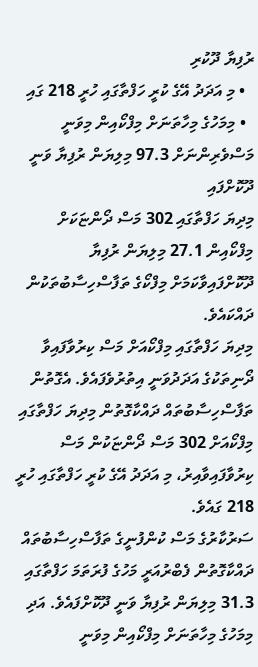ރުފިޔާ ދޫކުރި
  • މި އަދަދު އޭގެ ކުރީ ހަފްތާގައި ހުރީ 218 ގައި
  • މިމަހުގެ މިހާތަނަށް މިފްކޯއިން މިވަނީ މަސްވެރިންނަށް 97.3 މިލިޔަން ރުފިޔާ ވަނީ ދޫކޮށްފައި
މިދިޔަ ހަފްތާގައި 302 މަސް ދޯންޏަކަށް މިފްކޯއިން 27.1 މިލިޔަން ރުފިޔާ ދޫކޮށްފައިވާކަމަށް މިފްކޯގެ ތަފާސްހިސާބުތަކުން ދައްކައެވެ.
މިދިޔަ ހަފްތާގައި މިފްކޯއަށް މަސް ކިރުވާފައިވާ ދޯނިތަކުގެ އަދަދުވަނީ އިތުރުވެފައެވެ. އެގޮތުން ތަފާސްހިސާބުތައް ދައްކާގޮތުން މިދިޔަ ހަފްތާގައި މިފްކޯއަށް 302 މަސް ދޯންޏަކުން މަސް ކިރުވާފައިވާއިރު، މި އަދަދު އޭގެ ކުރީ ހަފްތާގައި ހުރީ 218 ގައެވެ.
ސަރުކާރުގެ މަސް ކުންފުނީގެ ތަފާސްހިސާބުތައް ދައްކާގޮތުން ފެބްރުއަރީ މަހުގެ ފުރަތަމަ ހަފްތާގައި 31.3 މިލިޔަން ރުފިޔާ ވަނީ ދޫކޮށްފައެވެ. އަދި މިމަހުގެ މިހާތަނަށް މިފްކޯއިން މިވަނީ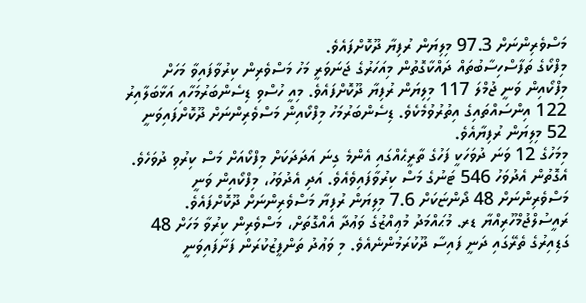މަސްވެރިންނަށް 97.3 މިލިޔަން ރުފިޔާ ދޫކޮށްފައެވެ.
މިފްކޯގެ ތަފާސްހިސާބުތައް ދައްކާގޮތުން މިއަހަރުގެ ޖަނަވަރީ މަހު މަސްވެރިން ކިރުވާފައިވާ މަހަށް މިފްކޯއިން ވަނީ ޖުމްލަ 117 މިލިޔަން ރުފިޔާ ދޫކޮށްފައެވެ. މިއީ ހުސްވި ޑިސެންބަރުމަހާއި އަޅާބަލާއިރު 122 އިންސައްތައިގެ އިތުރުވުމެކެވެ. ޑިސެންބަރުމަހު މިފްކޯއިން މަސްވެރިންނަށް ދޫކޮށްފައިވަނީ 52 މިލިޔަން ރުފިޔާއެވެ.
މިމަހުގެ 12 ވަނަ ދުވަހަކީ ފަހުގެ ތާރީޙެއްގައި އެންމެ ގިނަ އަދަދަކަށް މިފްކޯއަށް މަސް ކިރުވި ދުވަހެވެ. އެގޮތުން އެދުވަހު 546 ޓަނުގެ މަސް ކިރުވާފައިވެއެވެ. އަދި އެދުވަހު، މިފްކޯއިން ވަނީ މަސްވެރިންނަށް 48 ދޯންޏަކަށް 7.6 މިލިޔަން ރުފިޔާ މަސްވެރިންނަށް ދޫކޮށްފައެވެ.
ރައީސުލްޖުމްހޫރިއްޔާ ޑރ. މުޙައްމަދު މުޢިއްޒުގެ ވަޢުދާ އެއްގޮތަށް، މަސްވެރިން ކިރުވާ މަހަށް 48 ގަޑިއިރުގެ ތެރޭގައި ދަނީ ފައިސާ ދޫކުރަމުންނެއެވެ. މި ވަޢުދު ތަންފީޒުކުރަން ފަށާފައިވަނީ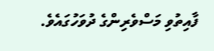ފާއިތުވި މަސްވެރިންގެ ދުވަހުގައެވެ.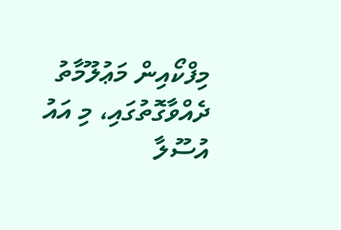މިފްކޯއިން މަޢުލޫމާތު ދެއްވާގޮތުގައި، މި އައު އުސޫލާ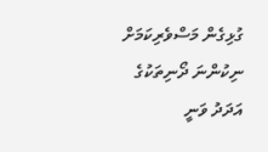ގުޅިގެން މަސްވެރިކަމަށް ނިކުންނަ ދޯނިތަކުގެ އަދަދު ވަނީ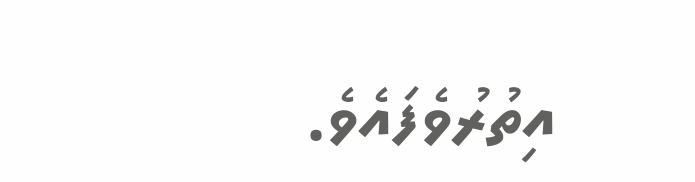އިތުރުވެފައެވެ.